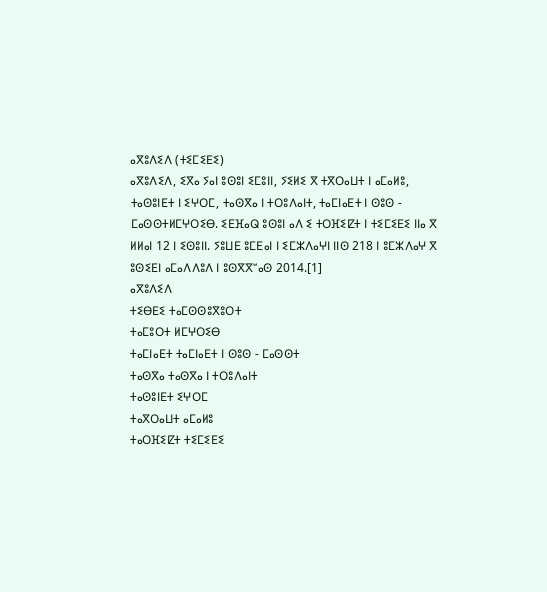ⴰⴳⵓⴷⵉⴷ (ⵜⵉⵎⵉⴹⵉ)
ⴰⴳⵓⴷⵉⴷ, ⵉⴳⴰ ⵢⴰⵏ ⵓⵙⵓⵏ ⵉⵎⵓⵏⵏ, ⵢⵉⵍⵉ ⴳ ⵜⴳⵔⴰⵡⵜ ⵏ ⴰⵎⴰⵍⵓ, ⵜⴰⵙⵓⵏⴹⵜ ⵏ ⵉⵖⵔⵎ, ⵜⴰⵙⴳⴰ ⵏ ⵜⵔⵓⴷⴰⵏⵜ, ⵜⴰⵎⵏⴰⴹⵜ ⵏ ⵙⵓⵙ - ⵎⴰⵙⵙⵜⵍⵎⵖⵔⵉⴱ. ⵉⴹⴼⴰⵕ ⵓⵙⵓⵏ ⴰⴷ ⵉ ⵜⵔⴼⵉⵇⵜ ⵏ ⵜⵉⵎⵉⴹⵉ ⵏⵏⴰ ⴳ ⵍⵍⴰⵏ 12 ⵏ ⵉⵙⵓⵏⵏ. ⵢⵓⵡⴹ ⵓⵎⴹⴰⵏ ⵏ ⵉⵎⵣⴷⴰⵖⵏ ⵏⵏⵙ 218 ⵏ ⵓⵎⵣⴷⴰⵖ ⴳ ⵓⵙⵉⴹⵏ ⴰⵎⴰⴷⴷⵓⴷ ⵏ ⵓⵙⴳⴳⵯⴰⵙ 2014.[1]
ⴰⴳⵓⴷⵉⴷ
ⵜⵉⴱⴹⵉ ⵜⴰⵎⵙⵙⵓⴳⵓⵔⵜ
ⵜⴰⵎⵓⵔⵜ ⵍⵎⵖⵔⵉⴱ
ⵜⴰⵎⵏⴰⴹⵜ ⵜⴰⵎⵏⴰⴹⵜ ⵏ ⵙⵓⵙ - ⵎⴰⵙⵙⵜ
ⵜⴰⵙⴳⴰ ⵜⴰⵙⴳⴰ ⵏ ⵜⵔⵓⴷⴰⵏⵜ
ⵜⴰⵙⵓⵏⴹⵜ ⵉⵖⵔⵎ
ⵜⴰⴳⵔⴰⵡⵜ ⴰⵎⴰⵍⵓ
ⵜⴰⵔⴼⵉⵇⵜ ⵜⵉⵎⵉⴹⵉ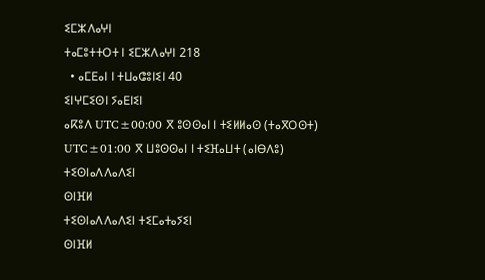ⵉⵎⵣⴷⴰⵖⵏ
ⵜⴰⵎⵓⵜⵜⵔⵜ ⵏ ⵉⵎⵣⴷⴰⵖⵏ 218
  • ⴰⵎⴹⴰⵏ ⵏ ⵜⵡⴰⵛⵓⵏⵉⵏ 40
ⵉⵏⵖⵎⵉⵙⵏ ⵢⴰⴹⵏⵉⵏ
ⴰⴽⵓⴷ UTC±00:00 ⴳ ⵓⵙⵙⴰⵏ ⵏ ⵜⵉⵍⵍⴰⵙ (ⵜⴰⴳⵔⵙⵜ)
UTC±01:00 ⴳ ⵡⵓⵙⵙⴰⵏ ⵏ ⵜⵉⴼⴰⵡⵜ (ⴰⵏⴱⴷⵓ)
ⵜⵉⵙⵏⴰⴷⴷⴰⴷⵉⵏ
ⵙⵏⴼⵍ
ⵜⵉⵙⵏⴰⴷⴷⴰⴷⵉⵏ ⵜⵉⵎⴰⵜⴰⵢⵉⵏ
ⵙⵏⴼⵍ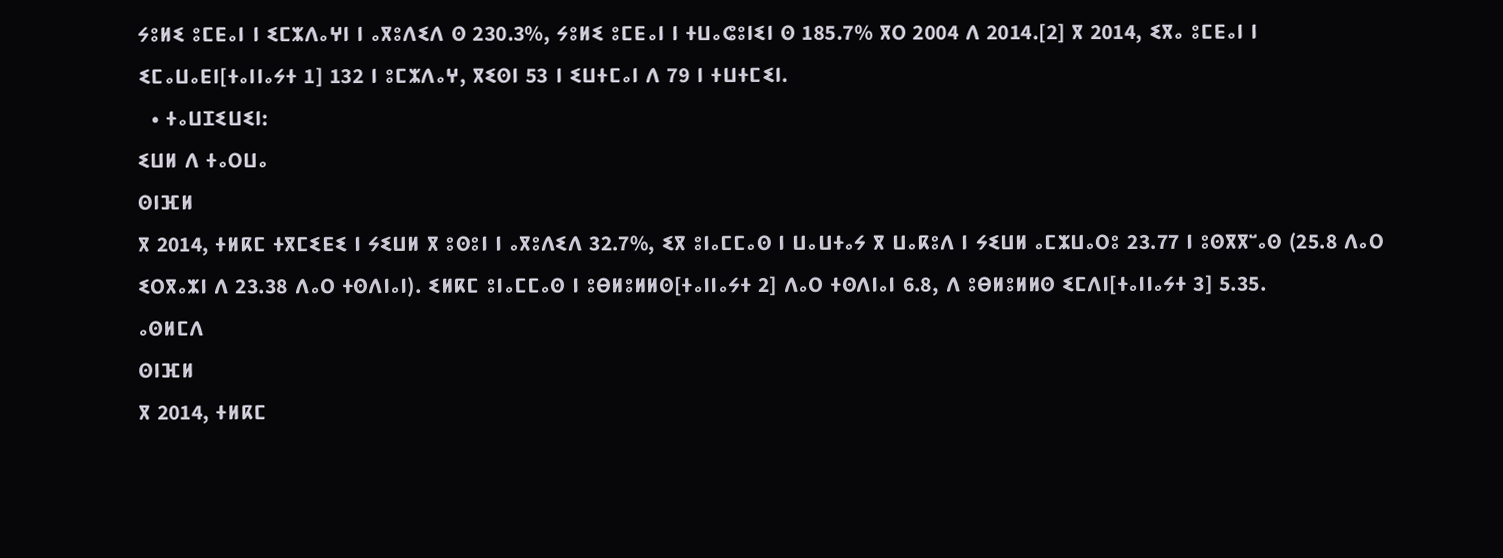ⵢⵓⵍⵉ ⵓⵎⴹⴰⵏ ⵏ ⵉⵎⵣⴷⴰⵖⵏ ⵏ ⴰⴳⵓⴷⵉⴷ ⵙ 230.3%, ⵢⵓⵍⵉ ⵓⵎⴹⴰⵏ ⵏ ⵜⵡⴰⵛⵓⵏⵉⵏ ⵙ 185.7% ⴳⵔ 2004 ⴷ 2014.[2] ⴳ 2014, ⵉⴳⴰ ⵓⵎⴹⴰⵏ ⵏ ⵉⵎⴰⵡⴰⴹⵏ[ⵜⴰⵏⵏⴰⵢⵜ 1] 132 ⵏ ⵓⵎⵣⴷⴰⵖ, ⴳⵉⵙⵏ 53 ⵏ ⵉⵡⵜⵎⴰⵏ ⴷ 79 ⵏ ⵜⵡⵜⵎⵉⵏ.
  • ⵜⴰⵡⵊⵉⵡⵉⵏ:
ⵉⵡⵍ ⴷ ⵜⴰⵔⵡⴰ
ⵙⵏⴼⵍ
ⴳ 2014, ⵜⵍⴽⵎ ⵜⴳⵎⵉⴹⵉ ⵏ ⵢⵉⵡⵍ ⴳ ⵓⵙⵓⵏ ⵏ ⴰⴳⵓⴷⵉⴷ 32.7%, ⵉⴳ ⵓⵏⴰⵎⵎⴰⵙ ⵏ ⵡⴰⵡⵜⴰⵢ ⴳ ⵡⴰⴽⵓⴷ ⵏ ⵢⵉⵡⵍ ⴰⵎⵣⵡⴰⵔⵓ 23.77 ⵏ ⵓⵙⴳⴳⵯⴰⵙ (25.8 ⴷⴰⵔ ⵉⵔⴳⴰⵣⵏ ⴷ 23.38 ⴷⴰⵔ ⵜⵙⴷⵏⴰⵏ). ⵉⵍⴽⵎ ⵓⵏⴰⵎⵎⴰⵙ ⵏ ⵓⴱⵍⵓⵍⵍⵙ[ⵜⴰⵏⵏⴰⵢⵜ 2] ⴷⴰⵔ ⵜⵙⴷⵏⴰⵏ 6.8, ⴷ ⵓⴱⵍⵓⵍⵍⵙ ⵉⵎⴷⵏ[ⵜⴰⵏⵏⴰⵢⵜ 3] 5.35.
ⴰⵙⵍⵎⴷ
ⵙⵏⴼⵍ
ⴳ 2014, ⵜⵍⴽⵎ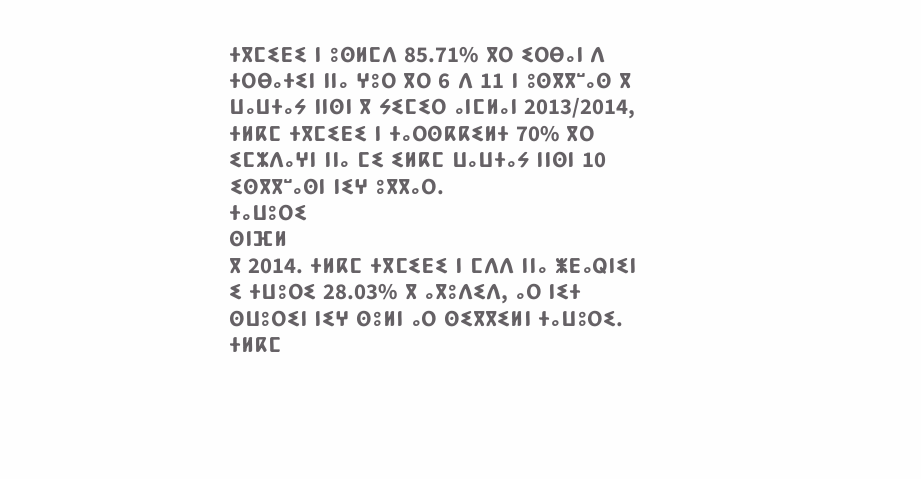ⵜⴳⵎⵉⴹⵉ ⵏ ⵓⵙⵍⵎⴷ 85.71% ⴳⵔ ⵉⵔⴱⴰⵏ ⴷ ⵜⵔⴱⴰⵜⵉⵏ ⵏⵏⴰ ⵖⵓⵔ ⴳⵔ 6 ⴷ 11 ⵏ ⵓⵙⴳⴳⵯⴰⵙ ⴳ ⵡⴰⵡⵜⴰⵢ ⵏⵏⵙⵏ ⴳ ⵢⵉⵎⵉⵔ ⴰⵏⵎⵍⴰⵏ 2013/2014, ⵜⵍⴽⵎ ⵜⴳⵎⵉⴹⵉ ⵏ ⵜⴰⵔⵙⴽⴽⵉⵍⵜ 70% ⴳⵔ ⵉⵎⵣⴷⴰⵖⵏ ⵏⵏⴰ ⵎⵉ ⵉⵍⴽⵎ ⵡⴰⵡⵜⴰⵢ ⵏⵏⵙⵏ 10 ⵉⵙⴳⴳⵯⴰⵙⵏ ⵏⵉⵖ ⵓⴳⴳⴰⵔ.
ⵜⴰⵡⵓⵔⵉ
ⵙⵏⴼⵍ
ⴳ 2014. ⵜⵍⴽⵎ ⵜⴳⵎⵉⴹⵉ ⵏ ⵎⴷⴷ ⵏⵏⴰ ⵥⴹⴰⵕⵏⵉⵏ ⵉ ⵜⵡⵓⵔⵉ 28.03% ⴳ ⴰⴳⵓⴷⵉⴷ, ⴰⵔ ⵏⵉⵜ ⵙⵡⵓⵔⵉⵏ ⵏⵉⵖ ⵙⵓⵍⵏ ⴰⵔ ⵙⵉⴳⴳⵉⵍⵏ ⵜⴰⵡⵓⵔⵉ. ⵜⵍⴽⵎ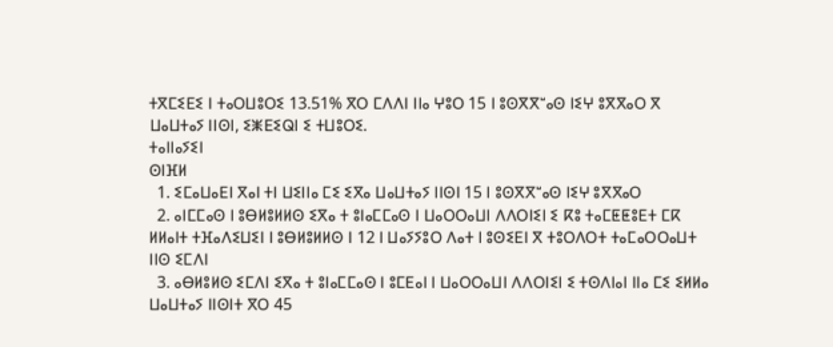ⵜⴳⵎⵉⴹⵉ ⵏ ⵜⴰⵔⵡⵓⵔⵉ 13.51% ⴳⵔ ⵎⴷⴷⵏ ⵏⵏⴰ ⵖⵓⵔ 15 ⵏ ⵓⵙⴳⴳⵯⴰⵙ ⵏⵉⵖ ⵓⴳⴳⴰⵔ ⴳ ⵡⴰⵡⵜⴰⵢ ⵏⵏⵙⵏ, ⵉⵥⴹⵉⵕⵏ ⵉ ⵜⵡⵓⵔⵉ.
ⵜⴰⵏⵏⴰⵢⵉⵏ
ⵙⵏⴼⵍ
  1. ⵉⵎⴰⵡⴰⴹⵏ ⴳⴰⵏ ⵜⵏ ⵡⵉⵏⵏⴰ ⵎⵉ ⵉⴳⴰ ⵡⴰⵡⵜⴰⵢ ⵏⵏⵙⵏ 15 ⵏ ⵓⵙⴳⴳⵯⴰⵙ ⵏⵉⵖ ⵓⴳⴳⴰⵔ
  2. ⴰⵏⵎⵎⴰⵙ ⵏ ⵓⴱⵍⵓⵍⵍⵙ ⵉⴳⴰ ⵜ ⵓⵏⴰⵎⵎⴰⵙ ⵏ ⵡⴰⵔⵔⴰⵡⵏ ⴷⴷⵔⵏⵉⵏ ⵉ ⴽⵓ ⵜⴰⵎⵟⵟⵓⴹⵜ ⵎⴽ ⵍⵍⴰⵏⵜ ⵜⴼⴰⴷⵉⵡⵉⵏ ⵏ ⵓⴱⵍⵓⵍⵍⵙ ⵏ 12 ⵏ ⵡⴰⵢⵢⵓⵔ ⴷⴰⵜ ⵏ ⵓⵙⵉⴹⵏ ⴳ ⵜⵓⵔⴷⵔⵜ ⵜⴰⵎⴰⵔⵔⴰⵡⵜ ⵏⵏⵙ ⵉⵎⴷⵏ
  3. ⴰⴱⵍⵓⵍⵙ ⵉⵎⴷⵏ ⵉⴳⴰ ⵜ ⵓⵏⴰⵎⵎⴰⵙ ⵏ ⵓⵎⴹⴰⵏ ⵏ ⵡⴰⵔⵔⴰⵡⵏ ⴷⴷⵔⵏⵉⵏ ⵉ ⵜⵙⴷⵏⴰⵏ ⵏⵏⴰ ⵎⵉ ⵉⵍⵍⴰ ⵡⴰⵡⵜⴰⵢ ⵏⵏⵙⵏⵜ ⴳⵔ 45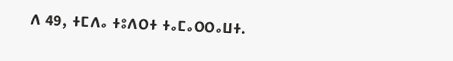ⴷ 49, ⵜⵎⴷⴰ ⵜⵓⴷⵔⵜ ⵜⴰⵎⴰⵔⵔⴰⵡⵜ.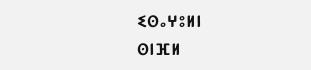ⵉⵙⴰⵖⵓⵍⵏ
ⵙⵏⴼⵍ